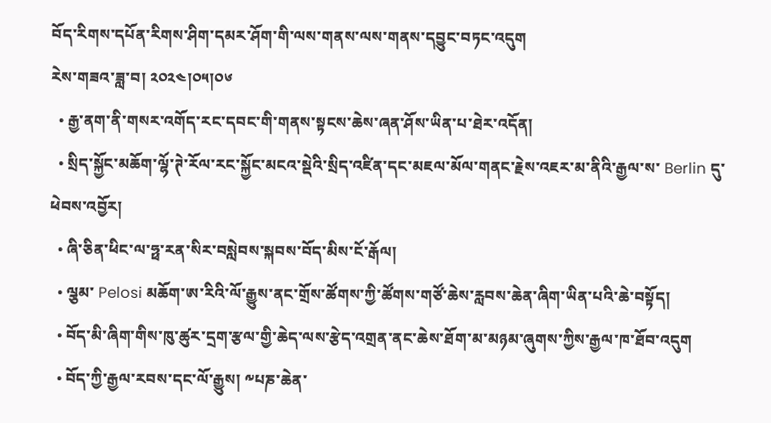བོད་རིགས་དཔོན་རིགས་ཤིག་དམར་ཤོག་གི་ལས་གནས་ལས་གནས་དབྱུང་བཏང་འདུག
རེས་གཟའ་ཟླ་བ། ༢༠༢༤།༠༥།༠༦
  • རྒྱ་ནག་ནི་གསར་འགོད་རང་དབང་གི་གནས་སྟངས་ཆེས་ཞན་ཤོས་ཡིན་པ་ཐེར་འདོན།
  • སྲིད་སྐྱོང་མཆོག་ལྷོ་ཊེ་རོལ་རང་སྐྱོང་མངའ་སྡེའི་སྲིད་འཛིན་དང་མཇལ་མོལ་གནང་རྗེས་འཇར་མ་ནིའི་རྒྱལ་ས་ Berlin དུ་ཕེབས་འབྱོར།
  • ཞི་ཅིན་ཕིང་ལ་ཧྥ་རན་སིར་བསླེབས་སྐབས་བོད་མིས་ངོ་རྒོལ།
  • ལྕམ་ Pelosi མཆོག་ཨ་རིའི་ལོ་རྒྱུས་ནང་གྲོས་ཚོགས་ཀྱི་ཚོགས་གཙོ་ཆེས་རླབས་ཆེན་ཞིག་ཡིན་པའི་ཆེ་བསྟོད།
  • བོད་མི་ཞིག་གིས་ཁུ་ཚུར་དྲག་རྩལ་གྱི་ཆེད་ལས་རྩེད་འགྲན་ནང་ཆེས་ཐོག་མ་མཉམ་ཞུགས་ཀྱིས་རྒྱལ་ཁ་ཐོབ་འདུག
  • བོད་ཀྱི་རྒྱལ་རབས་དང་ལོ་རྒྱུས། ༸པཎ་ཆེན་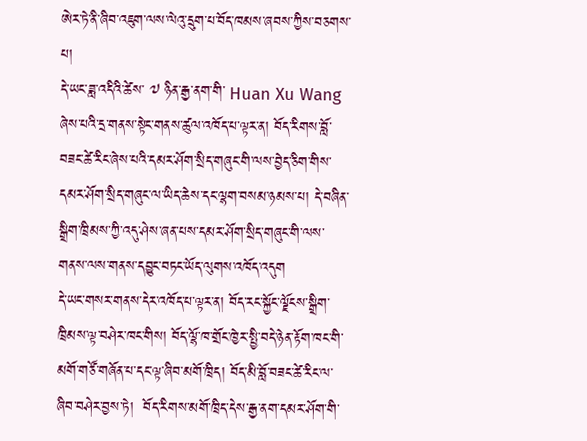ཨེར་ཏེ་ནི་ཞིབ་འཇུག་ལས་ལེའུ་དྲུག་པ་བོད་ཁམས་ཞབས་ཀྱིས་བཅགས་པ།
དེ་ཡང་ཟླ་འདིའི་ཚེས་ ༧ ཉིན་རྒྱ་ནག་གི་ Huan Xu Wang ཞེས་པའི་དྲ་གནས་སྟེང་གནས་ཚུལ་འཁོད་པ་ལྟར་ན། བོད་རིགས་བློ་བཟང་ཚེ་རིང་ཞེས་པའི་དམར་ཤོག་སྲིད་གཞུང་གི་ལས་བྱེད་ཅིག་གིས་དམར་ཤོག་སྲིད་གཞུང་ལ་ཡིད་ཆེས་དང་ལྷག་བསམ་ཉམས་པ། དེ་བཞིན་སྒྲིག་ཁྲིམས་ཀྱི་འདུ་ཤེས་ཞན་པས་དམར་ཤོག་སྲིད་གཞུང་གི་ལས་གནས་ལས་གནས་དབྱུང་བཏང་ཡོད་ལུགས་འཁོད་འདུག
དེ་ཡང་གསར་གནས་དེར་འཁོད་པ་ལྟར་ན། བོད་རང་སྐྱོང་ལྗོངས་སྒྲིག་ཁྲིམས་ལྟ་བཤེར་ཁང་གིས། བོད་ལྷོ་ཁ་གྲོང་ཁྱེར་སྤྱི་བདེ་ཉེན་རྟོག་ཁང་གི་མགོ་གཙོ་གཞོན་པ་དང་ལྟ་ཞིབ་མགོ་ཁྲིད། བོད་མི་བློ་བཟང་ཚེ་རིང་ལ་ཞིབ་བཤེར་བྱས་ཏེ།  བོད་རིགས་མགོ་ཁྲིད་དེས་རྒྱ་ནག་དམར་ཤོག་གི་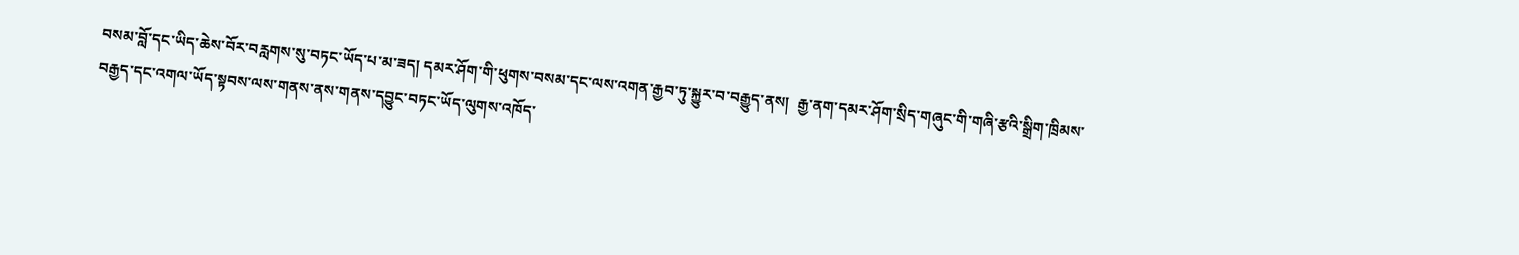བསམ་བློ་དང་ཡིད་ཆེས་བོར་བརླགས་སུ་བཏང་ཡོད་པ་མ་ཟད། དམར་ཤོག་གི་ཕུགས་བསམ་དང་ལས་འགན་རྒྱབ་ཏུ་སྐྱུར་བ་བརྒྱུད་ནས།  རྒྱ་ནག་དམར་ཤོག་སྲིད་གཞུང་གི་གཞི་རྩའི་སྒྲིག་ཁྲིམས་བརྒྱད་དང་འགལ་ཡོད་སྟབས་ལས་གནས་ནས་གནས་དབྱུང་བཏང་ཡོད་ལུགས་འཁོད་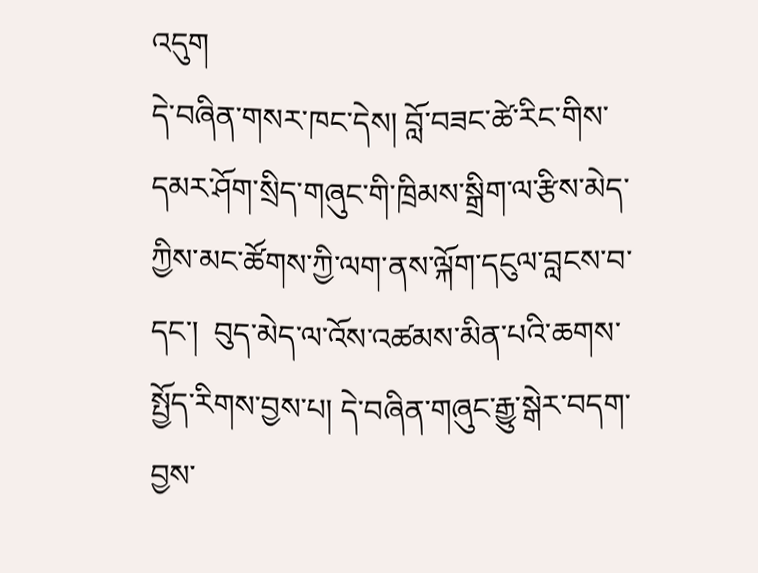འདུག
དེ་བཞིན་གསར་ཁང་དེས། བློ་བཟང་ཚེ་རིང་གིས་དམར་ཤོག་སྲིད་གཞུང་གི་ཁྲིམས་སྒྲིག་ལ་རྩིས་མེད་ཀྱིས་མང་ཚོགས་ཀྱི་ལག་ནས་ལྐོག་དངུལ་བླངས་བ་དང་།  བུད་མེད་ལ་འོས་འཚམས་མིན་པའི་ཆགས་སྤྱོད་རིགས་བྱས་པ། དེ་བཞིན་གཞུང་རྒྱུ་སྒེར་བདག་བྱས་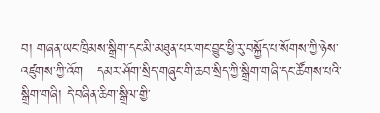བ། གཞན་ཡང་ཁྲིམས་སྒྲིག་དང་མི་མཐུན་པར་གང་བྱུང་ཕྱི་རུ་བསྐྱོད་པ་སོགས་ཀྱི་ཉེས་འཛུགས་ཀྱི་འོག   དམར་ཤོག་སྲིད་གཞུང་གི་ཆབ་སྲིད་ཀྱི་སྒྲིག་གཞི་དང་ཚོགས་པའི་སྒྲིག་གཞི། དེ་བཞིན་ཆིག་སྒྲིལ་གྱི་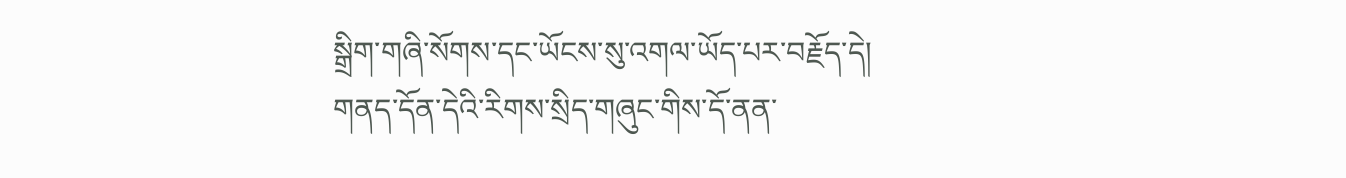སྒྲིག་གཞི་སོགས་དང་ཡོངས་སུ་འགལ་ཡོད་པར་བརྗོད་དེ།  གནད་དོན་དེའི་རིགས་སྲིད་གཞུང་གིས་དོ་ནན་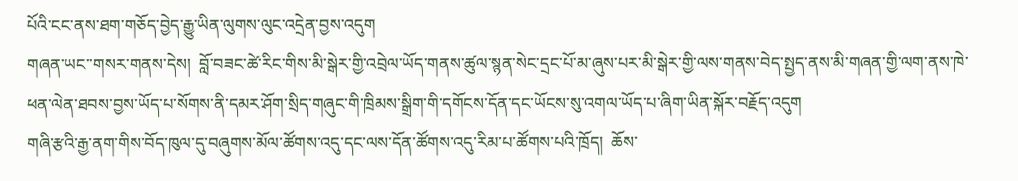པོའི་ངང་ནས་ཐག་གཅོད་བྱེད་རྒྱུ་ཡིན་ལུགས་ལུང་འདྲེན་བྱས་འདུག
གཞན་ཡང་་གསར་གནས་དེས།  བློ་བཟང་ཚེ་རིང་གིས་མི་སྒེར་གྱི་འབྲེལ་ཡོད་གནས་ཚུལ་སྙན་སེང་དྲང་པོ་མ་ཞུས་པར་མི་སྒེར་གྱི་ལས་གནས་བེད་སྤྱད་ནས་མི་གཞན་གྱི་ལག་ནས་ཁེ་ཕན་ལེན་ཐབས་བྱས་ཡོད་པ་སོགས་ནི་དམར་ཤོག་སྲིད་གཞུང་གི་ཁྲིམས་སྒྲིག་གི་དགོངས་དོན་དང་ཡོངས་སུ་འགལ་ཡོད་པ་ཞིག་ཡིན་སྐོར་བརྗོད་འདུག
གཞི་རྩའི་རྒྱ་ནག་གིས་བོད་ཁུལ་དུ་བཞུགས་མོལ་ཚོགས་འདུ་དང་ལས་དོན་ཚོགས་འདུ་རིམ་པ་ཚོགས་པའི་ཁྲོད།  ཆོས་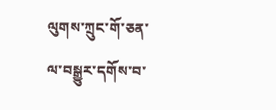ལུགས་ཀྲུང་གོ་ཅན་ལ་བསྒྱུར་དགོས་བ་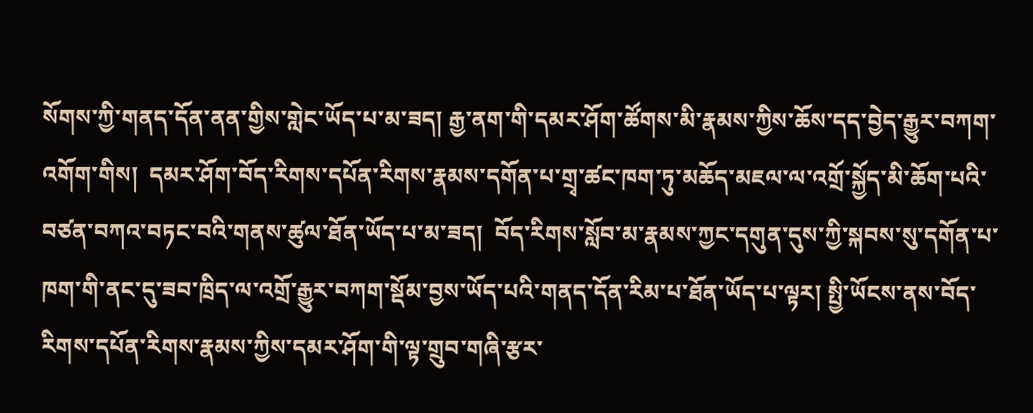སོགས་ཀྱི་གནད་དོན་ནན་གྱིས་གླེང་ཡོད་པ་མ་ཟད། རྒྱ་ནག་གི་དམར་ཤོག་ཚོགས་མི་རྣམས་ཀྱིས་ཆོས་དད་བྱེད་རྒྱུར་བཀག་འགོག་གིས།  དམར་ཤོག་བོད་རིགས་དཔོན་རིགས་རྣམས་དགོན་པ་གྲྭ་ཚང་ཁག་ཏུ་མཆོད་མཇལ་ལ་འགྲོ་སྐྱོད་མི་ཆོག་པའི་བཙན་བཀའ་བཏང་བའི་གནས་ཚུལ་ཐོན་ཡོད་པ་མ་ཟད།  བོད་རིགས་སློབ་མ་རྣམས་ཀྱང་དགུན་དུས་ཀྱི་སྐབས་སུ་དགོན་པ་ཁག་གི་ནང་དུ་ཟབ་ཁྲིད་ལ་འགྲོ་རྒྱུར་བཀག་སྡོམ་བྱས་ཡོད་པའི་གནད་དོན་རིམ་པ་ཐོན་ཡོད་པ་ལྟར། སྤྱི་ཡོངས་ནས་བོད་རིགས་དཔོན་རིགས་རྣམས་ཀྱིས་དམར་ཤོག་གི་ལྟ་གྲུབ་གཞི་རྩར་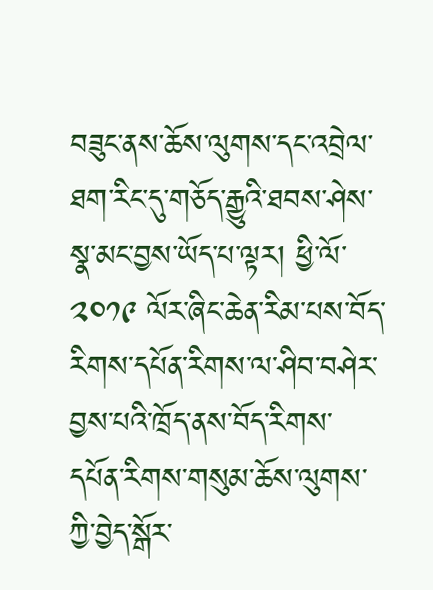བཟུང་ནས་ཆོས་ལུགས་དང་འབྲེལ་ཐག་རིང་དུ་གཅོད་རྒྱུའི་ཐབས་ཤེས་སྣ་མང་བྱས་ཡོད་པ་ལྟར། ཕྱི་ལོ་ ༢༠༡༩ ལོར་ཞིང་ཆེན་རིམ་པས་བོད་རིགས་དཔོན་རིགས་ལ་ཤིབ་བཤེར་བྱས་པའི་ཁྲོད་ནས་བོད་རིགས་དཔོན་རིགས་གསུམ་ཆོས་ལུགས་ཀྱི་བྱེད་སྒོར་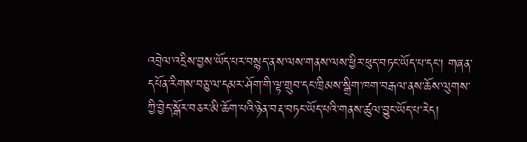འབྲེལ་འདྲིས་བྱས་ཡོད་པར་བསྙད་ནས་ལས་གནས་ལས་ཕྱིར་ཕུད་བཏང་ཡོད་པ་དང་། གཞན་དཔོན་རིགས་བཅུ་ལ་དམར་ཤོག་གི་ལྟ་གྲུབ་དང་ཁྲིམས་སྒྲིག་ཁག་བརྒལ་ནས་ཆོས་ལུགས་ཀྱི་བྱེད་སྒོར་བཅར་མི་ཆོག་པའི་ཉེན་བརྡ་བཏང་ཡོད་པའི་གནས་ཚུལ་བྱུང་ཡོད་པ་རེད།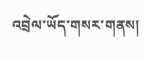འབྲེལ་ཡོད་གསར་གནས།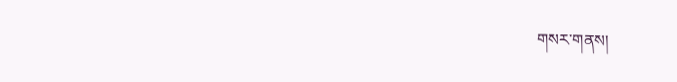གསར་གནས།